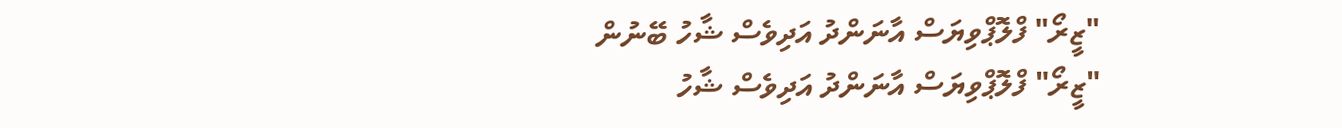"ޒީރޯ" ފްލޮޕްވިޔަސް އާނަންދު އަދިވެސް ޝާހު ބޭނުން
"ޒީރޯ" ފްލޮޕްވިޔަސް އާނަންދު އަދިވެސް ޝާހު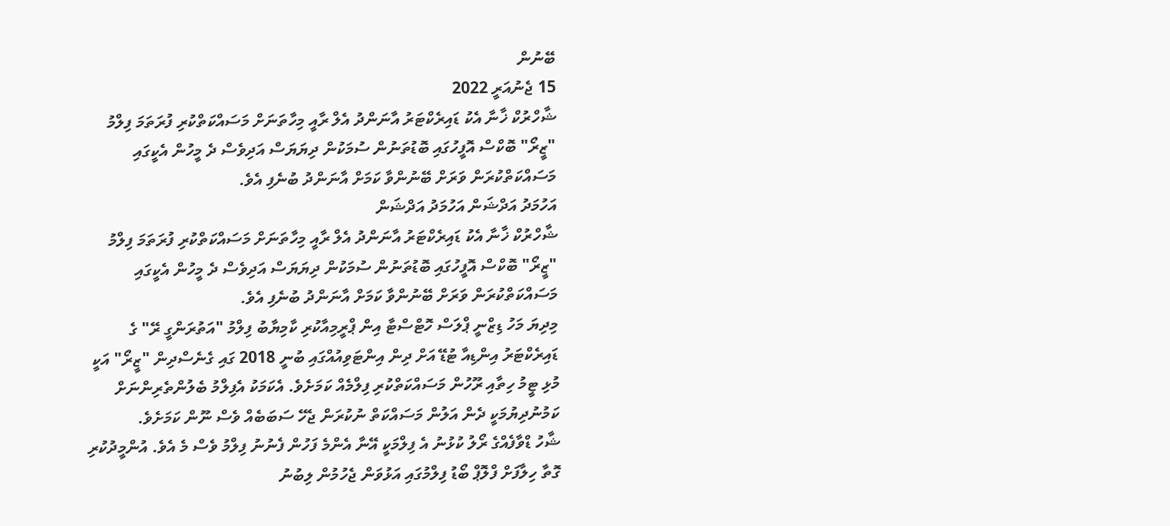ބޭނުން
15 ޖެނުއަރީ 2022
ޝާހްރުކް ޚާނާ އެކު ޑައިރެކްޓަރު އާނަންދު އެލް ރާއީ މިހާތަނަށް މަސައްކަތްކުރި ފުރަތަމަ ފިލްމު "ޒީރޯ" ބޮކްސް އޮފީހުގައި ބޮޑުތަނުން ސުމަކުން ދިޔަޔަސް އަދިވެސް ދެ މީހުން އެކީގައި މަސައްކަތްކުރަން ވަރަށް ބޭނުންވާ ކަމަށް އާނަންދު ބުނެފި އެވެ.
އަހުމަދު އަދްޝަން އަހުމަދު އަދްޝަން
ޝާހްރުކް ޚާނާ އެކު ޑައިރެކްޓަރު އާނަންދު އެލް ރާއީ މިހާތަނަށް މަސައްކަތްކުރި ފުރަތަމަ ފިލްމު "ޒީރޯ" ބޮކްސް އޮފީހުގައި ބޮޑުތަނުން ސުމަކުން ދިޔަޔަސް އަދިވެސް ދެ މީހުން އެކީގައި މަސައްކަތްކުރަން ވަރަށް ބޭނުންވާ ކަމަށް އާނަންދު ބުނެފި އެވެ.
މިދިޔަ މަހު ޑިޒްނީ ޕްލަސް ހޮޓްސްޓާ އިން ޕްރީމިއާކުރި ކާމިޔާބު ފިލްމު "އަތުރަންގީ ރޭ" ގެ ޑައިރެކްޓަރު އިންޑިއާ ޓުޑޭ އަށް ދިން އިންޓަވިއުއްގައި ބުނީ 2018 ގައި ގެނެސްދިން "ޒީރޯ" އަކީ މުޅި ޓީމު ހިތާއި ރޫހުން މަސައްކަތްކުރި ފިލްމެއް ކަމަށެވެ. އެކަމަކު އެފިލްމު ބެލުންތެރިންނަށް ކަމުނުދިޔުމަކީ ދެން އަލުން މަސައްކަތް ނުކުރަން ޖެހޭ ސަބަބެއް ވެސް ނޫން ކަމަށެވެ.
ޝާހު ޑްވާފެއްގެ ރޯލު ކުޅުނު އެ ފިލްމަކީ އޭނާ އެންމެ ފަހުން ފެނުނު ފިލްމު ވެސް މެ އެވެ. އުންމީދުކުރި ގޮތާ ހިލާފަށް ފްލޮޕް ބޯޑު ފިލްމުގައި އަޅުވަން ޖެހުމުން ލިބުނު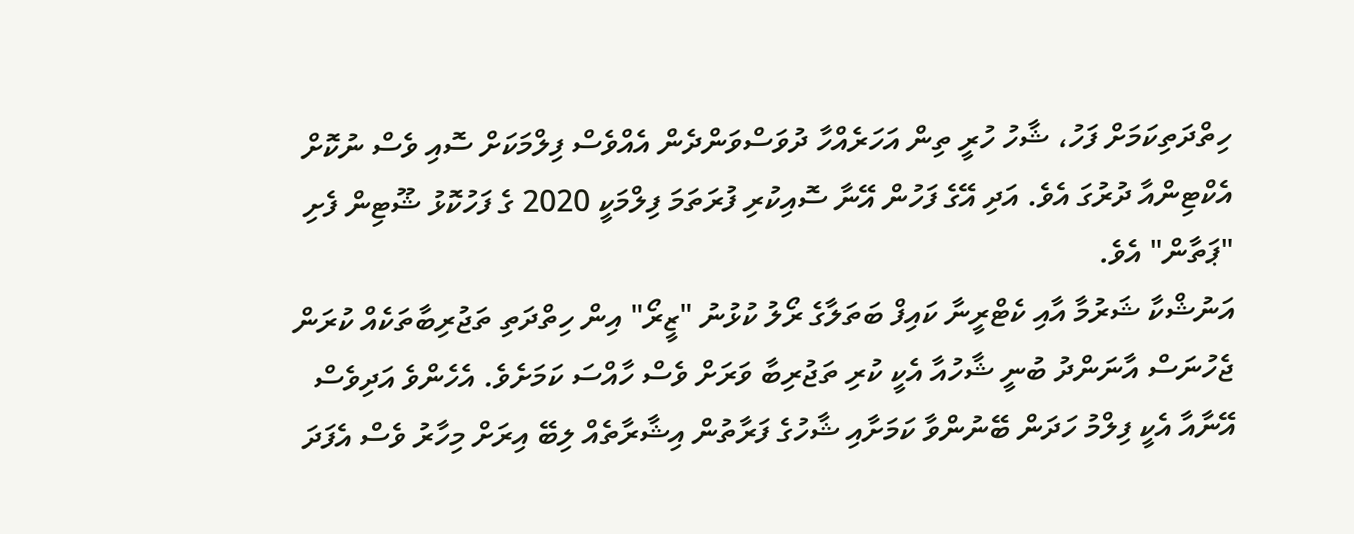ހިތްދަތިކަމަށް ފަހު، ޝާހު ހުރީ ތިން އަހަރެއްހާ ދުވަސްވަންދެން އެއްވެސް ފިލްމަކަށް ސޮއި ވެސް ނުކޮށް އެކްޓިންއާ ދުރުގަ އެވެ. އަދި އޭގެ ފަހުން އޭނާ ސޮއިކުރި ފުރަތަމަ ފިލްމަކީ 2020 ގެ ފަހުކޮޅު ޝޫޓިން ފެށި "ޕަތާން" އެވެ.
އަނުޝްކާ ޝަރުމާ އާއި ކެޓްރީނާ ކައިފް ބަތަލާގެ ރޯލު ކުޅުނު "ޒީރޯ" އިން ހިތްދަތި ތަޖުރިބާތަކެއް ކުރަން ޖެހުނަސް އާނަންދު ބުނީ ޝާހުއާ އެކީ ކުރި ތަޖުރިބާ ވަރަށް ވެސް ހާއްސަ ކަމަށެވެ. އެހެންވެ އަދިވެސް އޭނާއާ އެކީ ފިލްމު ހަދަން ބޭނުންވާ ކަމަށާއި ޝާހުގެ ފަރާތުން އިޝާރާތެއް ލިބޭ އިރަށް މިހާރު ވެސް އެފަދަ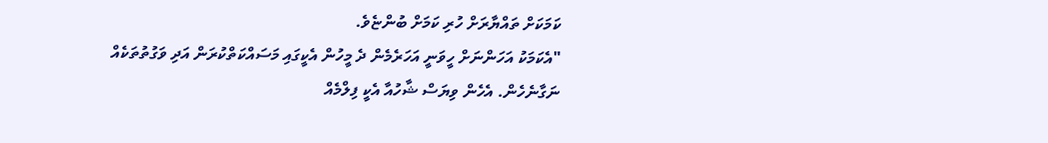ކަމަކަށް ތައްޔާރަށް ހުރި ކަމަށް ބުންޏެވެ.
"އެކަމަކު އަހަންނަށް ހީވަނީ އަހަރެމެން ދެ މީހުން އެކީގައި މަސައްކަތްކުރަން އަދި ވަގުތުތަކެއް ނަގާނެހެން. އެހެން ވިޔަސް ޝާހުއާ އެކީ ފިލްމެއް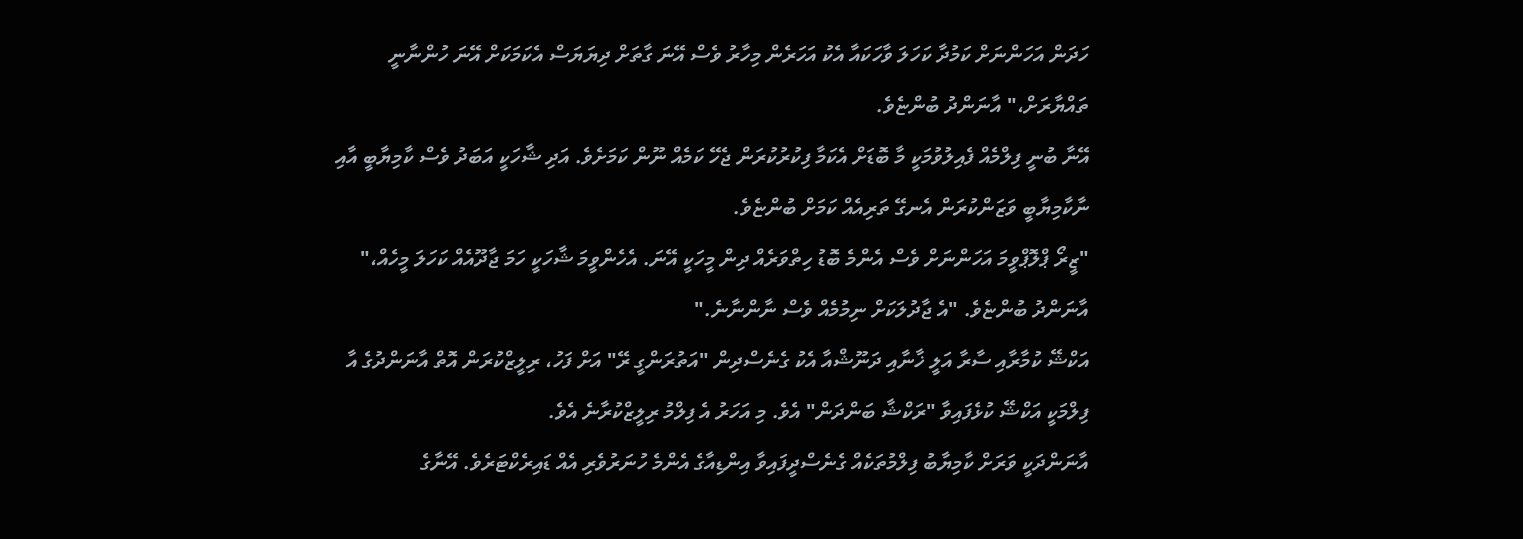ހަދަން އަހަންނަށް ކަމުދާ ކަހަލަ ވާހަކައާ އެކު އަހަރެން މިހާރު ވެސް އޭނަ ގާތަށް ދިޔަޔަސް އެކަމަކަށް އޭނަ ހުންނާނީ ތައްޔާރަށް،" އާނަންދު ބުންޏެވެ.
އޭނާ ބުނީ ފިލްމެއް ފެއިލުވުމަކީ މާ ބޮޑަށް އެކަމާ ފިކުރުކުރަން ޖެހޭ ކަމެއް ނޫން ކަމަށެވެ. އަދި ޝާހަކީ އަބަދު ވެސް ކާމިޔާބީ އާއި ނާކާމިޔާބީ ވަޒަންކުރަން އެނގޭ ތަރިއެއް ކަމަށް ބުންޏެވެ.
"ޒީރޯ ޕްލޮޕްވީމަ އަހަންނަށް ވެސް އެންމެ ބޮޑު ހިތްވަރެއް ދިން މީހަކީ އޭނަ. އެހެންވީމަ ޝާހަކީ ހަމަ ޖާދޫއެއް ކަހަލަ މީހެއް،" އާނަންދު ބުންޏެވެ. "އެ ޖާދުލަކަށް ނިމުމެއް ވެސް ނާންނާނެ."
އަކްޝޭ ކުމާރާއި ސާރާ އަލީ ޚާނާއި ދަނޫޝްއާ އެކު ގެނެސްދިން "އަތުރަންގީ ރޭ" އަށް ފަހު، ރިލީޒްކުރަން އޮތް އާނަންދުގެ އާ ފިލްމަކީ އަކްޝޭ ކުޅެފައިވާ "ރަކްޝާ ބަންދަން" އެވެ. މި އަހަރު އެ ފިލްމު ރިލީޒްކުރާނެ އެވެ.
އާނަންދަކީ ވަރަށް ކާމިޔާބު ފިލްމުތަކެއް ގެނެސްދީފައިވާ އިންޑިއާގެ އެންމެ ހުނަރުވެރި އެއް ޑައިރެކްޓަރެވެ. އޭނާގެ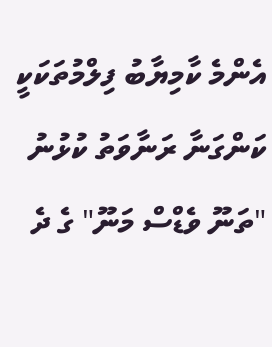އެންމެ ކާމިޔާބު ފިލްމުތަކަކީ ކަންގަނާ ރަނާވަތު ކުޅުނު "ތަނޫ ވެޑްސް މަނޫ" ގެ ދެ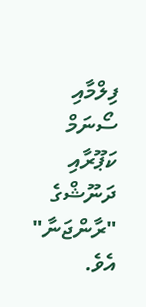ފިލްމާއި ސޯނަމް ކަޕޫރާއި ދަނޫޝްގެ "ރާންޖަނާ" އެވެ.